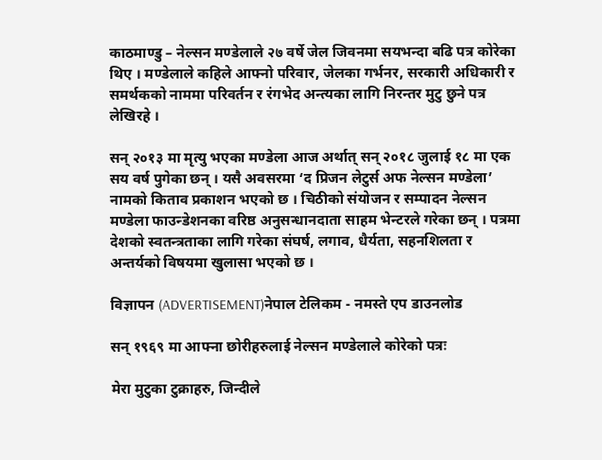काठमाण्डु – नेल्सन मण्डेलाले २७ वर्षे जेल जिवनमा सयभन्दा बढि पत्र कोरेका थिए । मण्डेलाले कहिले आफ्नो परिवार, जेलका गर्भनर, सरकारी अधिकारी र समर्थकको नाममा परिवर्तन र रंगभेद अन्त्यका लागि निरन्तर मुटु छुने पत्र लेखिरहे ।

सन् २०१३ मा मृत्यु भएका मण्डेला आज अर्थात् सन् २०१८ जुलाई १८ मा एक सय वर्ष पुगेका छन् । यसै अवसरमा ‘द प्रिजन लेटुर्स अफ नेल्सन मण्डेला’ नामको किताव प्रकाशन भएको छ । चिठीको संयोजन र सम्पादन नेल्सन मण्डेला फाउन्डेशनका वरिष्ठ अनुसन्धानदाता साहम भेन्टरले गरेका छन् । पत्रमा देशको स्वतन्त्रताका लागि गरेका संघर्ष, लगाव, धैर्यता, सहनशिलता र अन्तर्यको विषयमा खुलासा भएको छ ।

विज्ञापन (ADVERTISEMENT)नेपाल टेलिकम - नमस्ते एप डाउनलोड

सन् १९६९ मा आफ्ना छोरीहरुलाई नेल्सन मण्डेलाले कोरेको पत्रः

मेरा मुटुका टुक्राहरु, जिन्दीले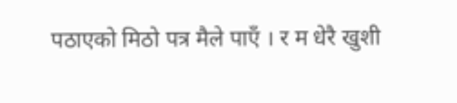पठाएको मिठो पत्र मैले पाएँ । र म धेरै खुशी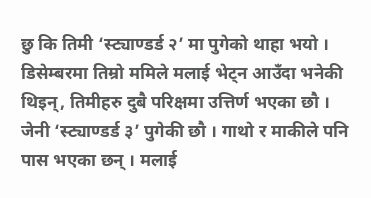छु कि तिमी ‘स्ट्याण्डर्ड २’ मा पुगेको थाहा भयो । डिसेम्बरमा तिम्रो ममिले मलाई भेट्न आउँदा भनेकी थिइन्, तिमीहरु दुबै परिक्षमा उत्तिर्ण भएका छौ । जेनी ‘स्ट्याण्डर्ड ३’ पुगेकी छौ । गाथो र माकीले पनि पास भएका छन् । मलाई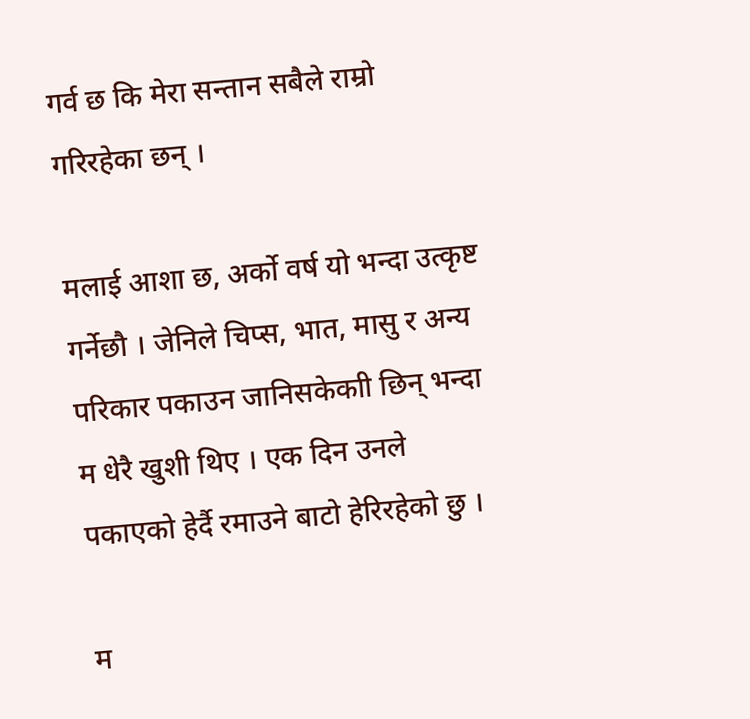गर्व छ कि मेरा सन्तान सबैले राम्रो गरिरहेका छन् ।

मलाई आशा छ, अर्को वर्ष यो भन्दा उत्कृष्ट गर्नेछौ । जेनिले चिप्स, भात, मासु र अन्य परिकार पकाउन जानिसकेकाी छिन् भन्दा म धेरै खुशी थिए । एक दिन उनले पकाएको हेर्दै रमाउने बाटो हेरिरहेको छु ।

म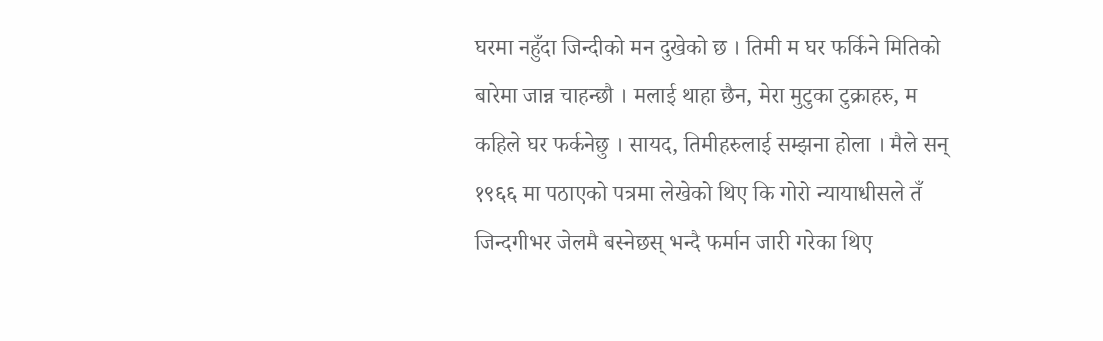घरमा नहुँदा जिन्दीको मन दुखेको छ । तिमी म घर फर्किने मितिको बारेमा जान्न चाहन्छौ । मलाई थाहा छैन, मेरा मुटुका टुक्राहरु, म कहिले घर फर्कनेछु । सायद, तिमीहरुलाई सम्झना होला । मैले सन् १९६६ मा पठाएको पत्रमा लेखेको थिए कि गोरो न्यायाधीसले तँ जिन्दगीभर जेलमै बस्नेछस् भन्दै फर्मान जारी गरेका थिए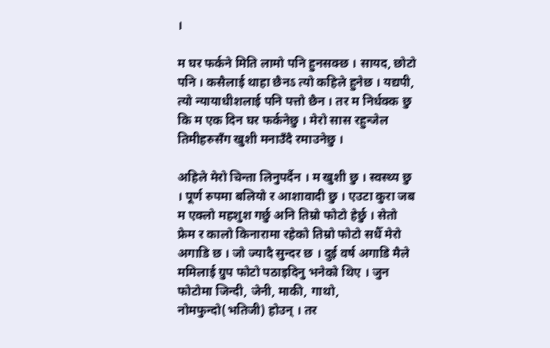।

म घर फर्कने मिति लामो पनि हुनसक्छ । सायद, छोटो पनि । कसैलाई थाहा छैनऽ त्यो कहिले हुनेछ । यद्यपी, त्यो न्यायाधीशलाई पनि पत्तो छैन । तर म निर्धक्क छु कि म एक दिन घर फर्कनेछु । मेरो सास रहुन्जेल तिमीहरुसँग खुशी मनाउँदै रमाउनेछु ।

अहिले मेरो चिन्ता लिनुपर्दैन । म खुशी छु । स्वस्थ्य छु । पूर्ण रुपमा बलियो र आशावादी छु । एउटा कुरा जब म एक्लो महशुश गर्छु अनि तिम्रो फोटो हेर्छु । सेतो फ्रेम र कालो किनारामा रहेको तिम्रो फोटो सधैँ मेरो अगाडि छ । जो ज्यादै सुन्दर छ । दुई वर्ष अगाडि मैले ममिलाई ग्रुप फोटो पठाइदिनु भनेको थिए । जुन फोटोमा जिन्दी, जेनी, माकी, गाथो, नोमफुन्दो(भतिजी) होउन् । तर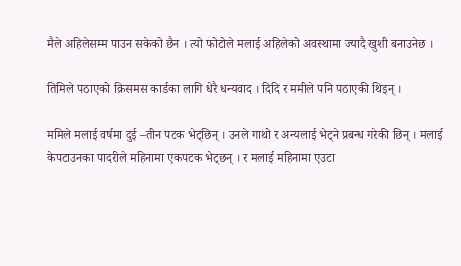मैले अहिलेसम्म पाउन सकेको छैन । त्यो फोटोले मलाई अहिलेको अवस्थामा ज्यादै खुशी बनाउनेछ ।

तिमिले पठाएको क्रिसमस कार्डका लागि धेरै धन्यवाद । दिदि र ममीले पनि पठाएकी थिइन् ।

ममिले मलाई वर्षमा दुई –तीन पटक भेट्छिन् । उनले गाथो र अन्यलाई भेट्ने प्रबन्ध गरेकी छिन् । मलाई केपटाउनका पादरीले महिनामा एकपटक भेट्छन् । र मलाई महिनामा एउटा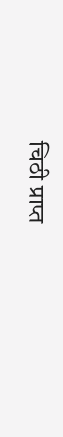चिठी प्राप्त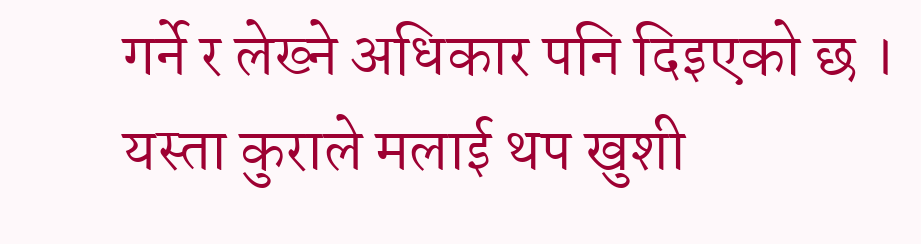गर्ने र लेख्ने अधिकार पनि दिइएको छ । यस्ता कुराले मलाई थप खुशी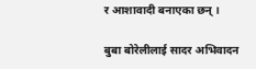र आशावादी बनाएका छन् ।

बुबा बोरेलीलाई सादर अभिवादन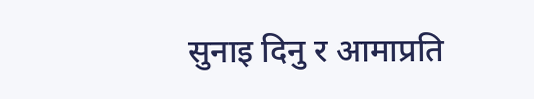सुनाइ दिनु र आमाप्रति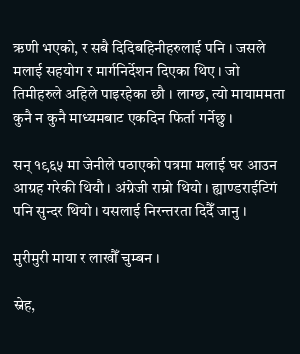ऋणी भएको, र सबै दिदिबहिनीहरुलाई पनि । जसले मलाई सहयोग र मार्गनिर्देशन दिएका थिए । जो तिमीहरुले अहिले पाइरहेका छौ । लाग्छ, त्यो मायाममता कुनै न कुनै माध्यमबाट एकदिन फिर्ता गर्नेछु ।

सन् १९६५ मा जेनीले पठाएको पत्रमा मलाई घर आउन आग्रह गरेकी थियौ । अंग्रेजी राम्रो थियो । ह्याण्डराईटिगं पनि सुन्दर थियो । यसलाई निरन्तरता दिदैँ जानु ।

मुरीमुरी माया र लाखौँ चुम्बन ।

स्नेह,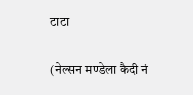टाटा

(नेल्सन मण्डेला कैदी नं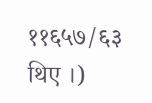११६५७/६३ थिए ।)